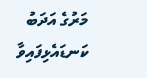މަރުގެ އަދަބު ކަނޑައެޅިފައިވާ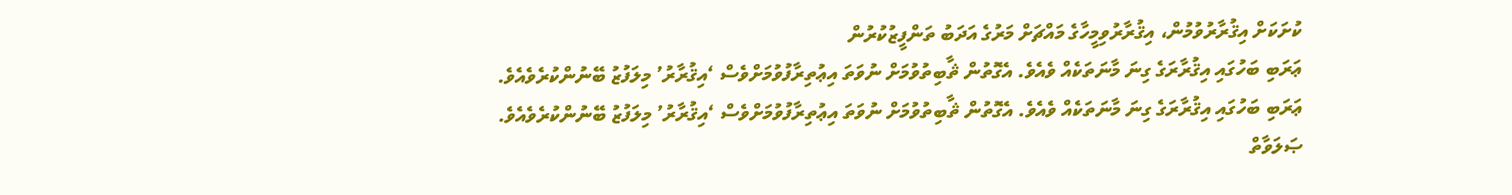ކުށަކަށް އިޤުރާރުވުމުން، އިޤުރާރުވިމީހާގެ މައްޗަށް މަރުގެ އަދަބު ތަންފީޒުކުރުން
ޢަރަބި ބަހުގައި އިޤުރާރަގެ ގިނަ މާނަތަކެއް ވެއެވެ. އެގޮތުން ޘާބިތުވުމަށް ނުވަތަ އިޢުތިރާފުވުމަށްވެސް ‘އިޤުރާރު’ މިލަފުޒު ބޭނުންކުރެވެއެވެ.
ޢަރަބި ބަހުގައި އިޤުރާރަގެ ގިނަ މާނަތަކެއް ވެއެވެ. އެގޮތުން ޘާބިތުވުމަށް ނުވަތަ އިޢުތިރާފުވުމަށްވެސް ‘އިޤުރާރު’ މިލަފުޒު ބޭނުންކުރެވެއެވެ.
ޞަލަވާތް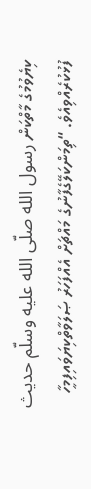ކިޔެވުމުގެ މާތްކަން رسول الله صلّى الله عليه وسلّم حديث ފުޅުކުރެއްވިއެވެ. “ތިމަންކަލޭގެފާނުގެ މައްޗަށް އެއްފަހަރު ޞަލަވާތްކިޔަވައިފިމީހާ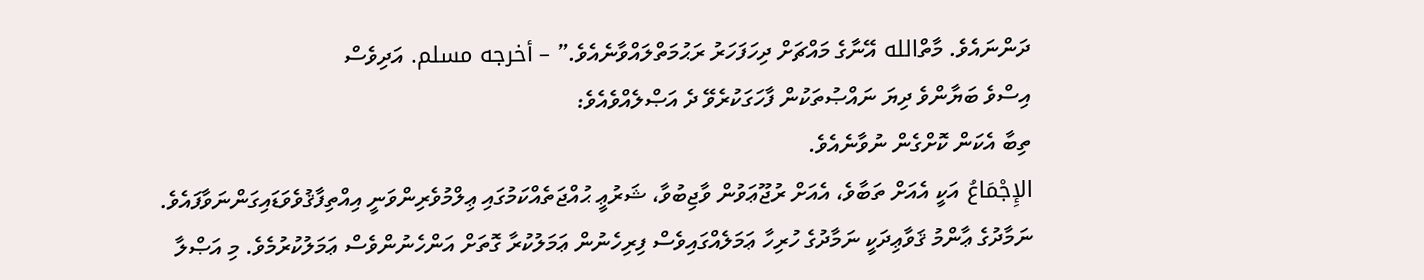ދަންނައެވެ. މާތްالله އޭނާގެ މައްޗަށް ދިހަފަހަރު ރަޙުމަތްލައްވާނެއެވެ.” – أخرجه مسلم. އަދިވެސް
އިސްވެ ބަޔާންވެ ދިޔަ ނައްޞުތަކުން ފާހަގަކުރެވޭ ދެ އަޞްލެއްވެއެވެ:
ތިބާ އެކަން ކޮށްގެން ނުވާނެއެވެ.
الإِجْمَاعُ އަކީ އެއަށް ތަބާވެ، އެއަށް ރުޖޫޢަވުން ވާޖިބުވާ، ޝަރުޢީ ޙުއްޖަތެއްކަމުގައި ޢިލްމުވެރިންވަނީ އިއްތިފާޤުވެވަޑައިގަންނަވާފައެވެ.
ނަމާދުގެ ޢާންމު ޤަވާޢިދަކީ ނަމާދުގެ ހުރިހާ ޢަމަލެއްގައިވެސް ފިރިހެނުން ޢަމަލުކުރާ ގޮތަށް އަންހެނުންވެސް ޢަމަލުކުރުމެވެ. މި އަޞްލާ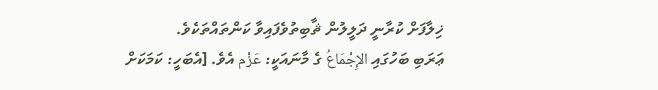ޚިލާފަށް ކުރާނީ ދަލީލުން ޘާބިތުވެފައިވާ ކަންތައްތަކެވެ.
ޢަރަބި ބަހުގައި الإِجْمَاعُ ގެ މާނައަކީ: عَزْم އެވެ. [އެބަހީ: ކަމަކަށް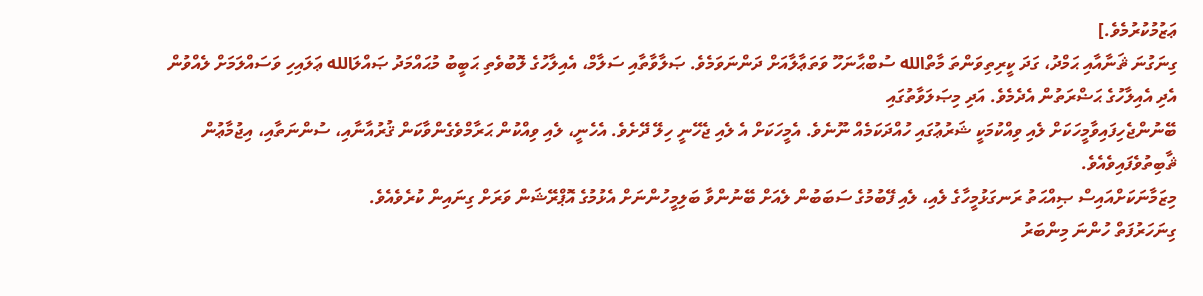ޢަޒުމުކުރުމެވެ.]
ގިނަގުނަ ޘަނާއާއި ޙަމްދު، ގަދަ ކީރިތިވަންތަ މާތްالله ސުބްޙާނަހޫ ވަތަޢާލާއަށް ދަންނަވަމެވެ. ޞަލާވާތާއި ސަލާމް، އެއިލާހުގެ ލޮބުވެތި ޙަބީބު މުޙައްމަދު ޞައްލަالله ޢަލައިހި ވަސައްލަމަށް ލެއްވުން އެދި އެއިލާހުގެ ޙަޟްރަތުން އެދެމެވެ. އަދި މިޞަލަވާތުގައި
ބޭނުންޖެހިފައިވާމީހަކަށް ލެއި ވިއްކުމަކީ ޝަރުޢުގައި ހުއްދަކަމެއް ނޫނެވެ. އެމީހަކަށް އެ ލެއި ޖެހޭނީ ހިލޭ ދޭށެވެ. އެހެނީ، ލެއި ވިއްކުން ޙަރާމްވެގެންވާކަން ޤުރުއާނާއި، ސުންނަތާއި، އިޖުމާޢުން ޘާބިތުވެފައިވެއެވެ.
މިޒަމާނަކަށްއައިސް ޞިއްޙަތު ރަނގަޅުމީހާގެ ލެއި، ލެއި ފޭބުމުގެ ސަބަބުން ލެއަށް ބޭނުންވާ ބަލިމީހުންނަށް އެޅުމުގެ އޮޕްރޭޝަން ވަރަށް ގިނައިން ކުރެވެއެވެ.
ގިނަހަރުފަތް ހުންނަ މިންބަރު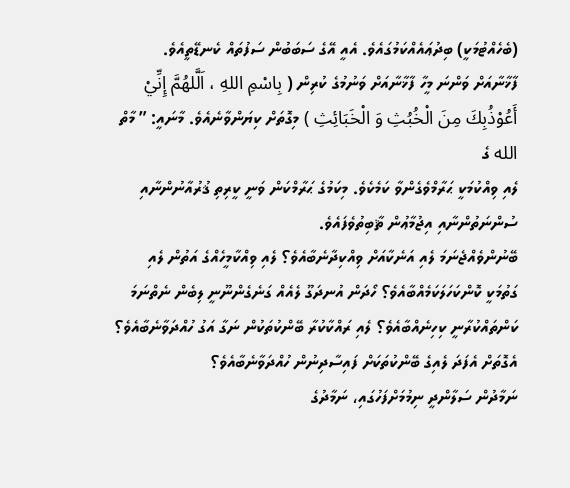(ބެހެއްޓުމަކީ) ބިދުޢައެއްކަމުގައެވެ. އެއީ އޭގެ ސަބަބުން ސަފުތައް ކެނޑޭތީއެވެ.
ފާޚާނާއަށް ވަންނަ މީހާ ފާޚާނާއަށް ވަނުމުގެ ކުރިން ( بِاسْمِ اللهِ ، اَلَّلهُمَّ إِنِّيْ أَعُوْذُبِكَ مِنَ الْخُبُثِ وَ الْخَبَائِثِ ) މިގޮތަށް ކިޔަންވާނެއެވެ. މާނައީ: ” މާތް الله ގެ
ލެއި ވިއްކުމަކީ ޙަރާމްވެގެންވާ ކަމެކެވެ. މިކަމުގެ ޙަރާމްކަން ވަނީ ކީރިތި ޤުރުއާނުންނާއި ސުންނަތުންނާއި އިޖުމާޢުން ޘާބިތުވެފައެވެ.
ބޭނުންވެއްޖެނަމަ ލެއި އަނެކާއަށް ވިއްކިދާނެބާއެވެ؟ ލެއި ވިއްކާމީހެއްގެ އަތުން ލެއި ގަތުމަކީ ކޮންކަހަލަކަމެއްބާއެވެ؟ ހޯދަން އުނދަގޫ ލެއެއް ގަނެގެންނޫނީ ލިބެން ނެތްނަމަ ކަންތައްކުރާނީ ކިހިނެއްބާއެވެ؟ ލެއި ރައްކާކުރާ ބޭންކުތަކުން ނަގާ އަގު ހުއްދަވާނެބާއެވެ؟ އެގޮތަށް އެފަދަ ލެއިގެ ބޭންކުތަކަށް ފައިސާދިނުން ހުއްދަވާނެބާއެވެ؟
ނަމާދުން ސަލާންދީ ނިމުމަށްފަހުގައި، ނަމާދުގެ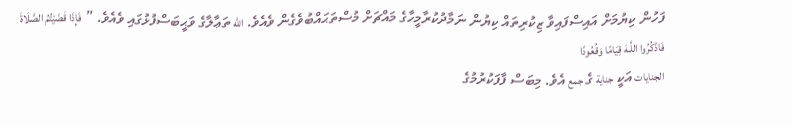ފަހުން ކިޔުމަށް އައިސްފައިވާ ޒިކުރިތައް ކިޔުން ނަމާދުކުރާމީހާގެ މައްޗަށް މުސްތަޙައްބުވެގެން ވެއެވެ. الله ތަޢާލާގެ ވަޙީބަސްފުޅުގައި ވެއެވެ. ” فَإِذَا قَضَيْتُمُ الصَّلَاةَ فَاذْكُرُوا اللَّـهَ قِيَامًا وَقُعُودًا
الجنايات އަކީ جناية ގެ جمع އެވެ. މިބަސް ފާފަކުރުމުގެ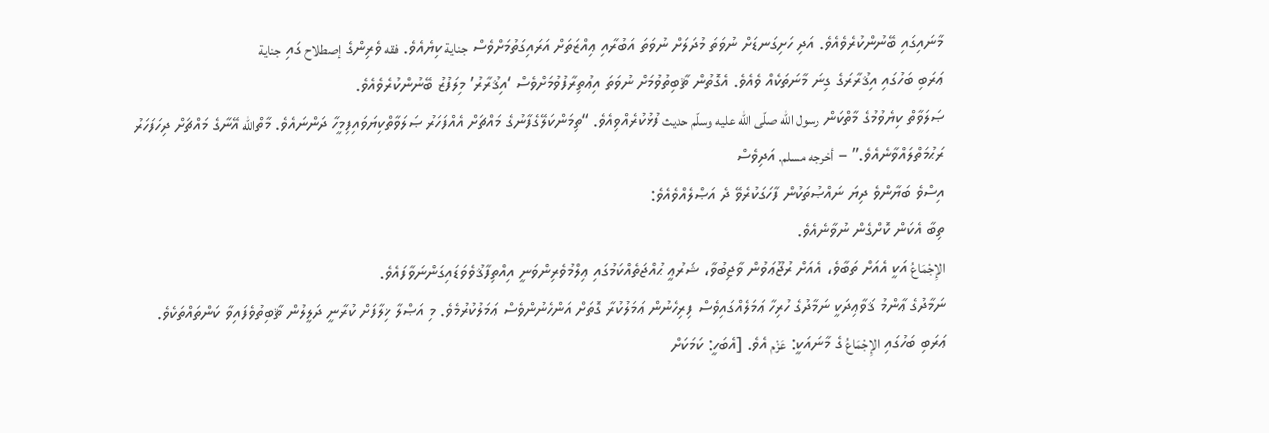މާނައިގައި ބޭނުންކުރެވެއެވެ. އަދި ހަށިގަނޑަށް ނުވަތަ މުދަލަށް ނުވަތަ އަބުރާއި ޢިއްޒަތަށް އަރައިގަތުމަށްވެސް جناية ކިޔެއެވެ. فقه ވެރިންގެ إصطلاح ގައި جناية
ޢަރަބި ބަހުގައި އިޤުރާރަގެ ގިނަ މާނަތަކެއް ވެއެވެ. އެގޮތުން ޘާބިތުވުމަށް ނުވަތަ އިޢުތިރާފުވުމަށްވެސް ‘އިޤުރާރު’ މިލަފުޒު ބޭނުންކުރެވެއެވެ.
ޞަލަވާތް ކިޔެވުމުގެ މާތްކަން رسول الله صلّى الله عليه وسلّم حديث ފުޅުކުރެއްވިއެވެ. “ތިމަންކަލޭގެފާނުގެ މައްޗަށް އެއްފަހަރު ޞަލަވާތްކިޔަވައިފިމީހާ ދަންނައެވެ. މާތްالله އޭނާގެ މައްޗަށް ދިހަފަހަރު ރަޙުމަތްލައްވާނެއެވެ.” – أخرجه مسلم. އަދިވެސް
އިސްވެ ބަޔާންވެ ދިޔަ ނައްޞުތަކުން ފާހަގަކުރެވޭ ދެ އަޞްލެއްވެއެވެ:
ތިބާ އެކަން ކޮށްގެން ނުވާނެއެވެ.
الإِجْمَاعُ އަކީ އެއަށް ތަބާވެ، އެއަށް ރުޖޫޢަވުން ވާޖިބުވާ، ޝަރުޢީ ޙުއްޖަތެއްކަމުގައި ޢިލްމުވެރިންވަނީ އިއްތިފާޤުވެވަޑައިގަންނަވާފައެވެ.
ނަމާދުގެ ޢާންމު ޤަވާޢިދަކީ ނަމާދުގެ ހުރިހާ ޢަމަލެއްގައިވެސް ފިރިހެނުން ޢަމަލުކުރާ ގޮތަށް އަންހެނުންވެސް ޢަމަލުކުރުމެވެ. މި އަޞްލާ ޚިލާފަށް ކުރާނީ ދަލީލުން ޘާބިތުވެފައިވާ ކަންތައްތަކެވެ.
ޢަރަބި ބަހުގައި الإِجْمَاعُ ގެ މާނައަކީ: عَزْم އެވެ. [އެބަހީ: ކަމަކަށް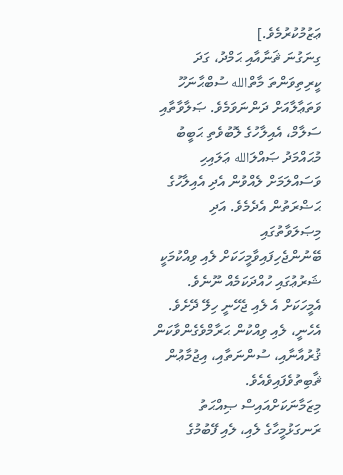ޢަޒުމުކުރުމެވެ.]
ގިނަގުނަ ޘަނާއާއި ޙަމްދު، ގަދަ ކީރިތިވަންތަ މާތްالله ސުބްޙާނަހޫ ވަތަޢާލާއަށް ދަންނަވަމެވެ. ޞަލާވާތާއި ސަލާމް، އެއިލާހުގެ ލޮބުވެތި ޙަބީބު މުޙައްމަދު ޞައްލަالله ޢަލައިހި ވަސައްލަމަށް ލެއްވުން އެދި އެއިލާހުގެ ޙަޟްރަތުން އެދެމެވެ. އަދި މިޞަލަވާތުގައި
ބޭނުންޖެހިފައިވާމީހަކަށް ލެއި ވިއްކުމަކީ ޝަރުޢުގައި ހުއްދަކަމެއް ނޫނެވެ. އެމީހަކަށް އެ ލެއި ޖެހޭނީ ހިލޭ ދޭށެވެ. އެހެނީ، ލެއި ވިއްކުން ޙަރާމްވެގެންވާކަން ޤުރުއާނާއި، ސުންނަތާއި، އިޖުމާޢުން ޘާބިތުވެފައިވެއެވެ.
މިޒަމާނަކަށްއައިސް ޞިއްޙަތު ރަނގަޅުމީހާގެ ލެއި، ލެއި ފޭބުމުގެ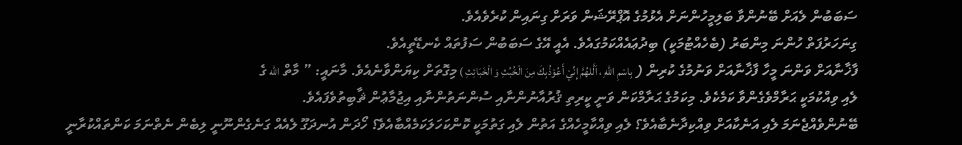ސަބަބުން ލެއަށް ބޭނުންވާ ބަލިމީހުންނަށް އެޅުމުގެ އޮޕްރޭޝަން ވަރަށް ގިނައިން ކުރެވެއެވެ.
ގިނަހަރުފަތް ހުންނަ މިންބަރު (ބެހެއްޓުމަކީ) ބިދުޢައެއްކަމުގައެވެ. އެއީ އޭގެ ސަބަބުން ސަފުތައް ކެނޑޭތީއެވެ.
ފާޚާނާއަށް ވަންނަ މީހާ ފާޚާނާއަށް ވަނުމުގެ ކުރިން ( بِاسْمِ اللهِ ، اَلَّلهُمَّ إِنِّيْ أَعُوْذُبِكَ مِنَ الْخُبُثِ وَ الْخَبَائِثِ ) މިގޮތަށް ކިޔަންވާނެއެވެ. މާނައީ: ” މާތް الله ގެ
ލެއި ވިއްކުމަކީ ޙަރާމްވެގެންވާ ކަމެކެވެ. މިކަމުގެ ޙަރާމްކަން ވަނީ ކީރިތި ޤުރުއާނުންނާއި ސުންނަތުންނާއި އިޖުމާޢުން ޘާބިތުވެފައެވެ.
ބޭނުންވެއްޖެނަމަ ލެއި އަނެކާއަށް ވިއްކިދާނެބާއެވެ؟ ލެއި ވިއްކާމީހެއްގެ އަތުން ލެއި ގަތުމަކީ ކޮންކަހަލަކަމެއްބާއެވެ؟ ހޯދަން އުނދަގޫ ލެއެއް ގަނެގެންނޫނީ ލިބެން ނެތްނަމަ ކަންތައްކުރާނީ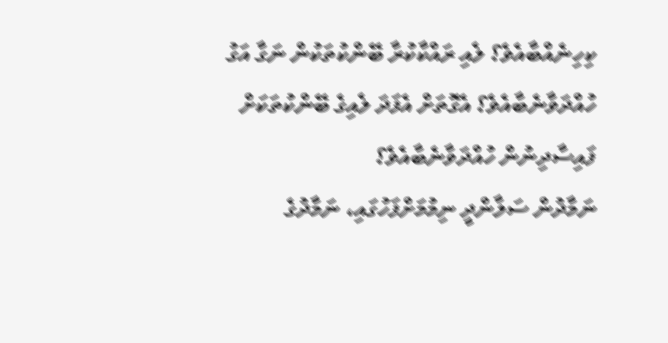ކިހިނެއްބާއެވެ؟ ލެއި ރައްކާކުރާ ބޭންކުތަކުން ނަގާ އަގު ހުއްދަވާނެބާއެވެ؟ އެގޮތަށް އެފަދަ ލެއިގެ ބޭންކުތަކަށް ފައިސާދިނުން ހުއްދަވާނެބާއެވެ؟
ނަމާދުން ސަލާންދީ ނިމުމަށްފަހުގައި، ނަމާދުގެ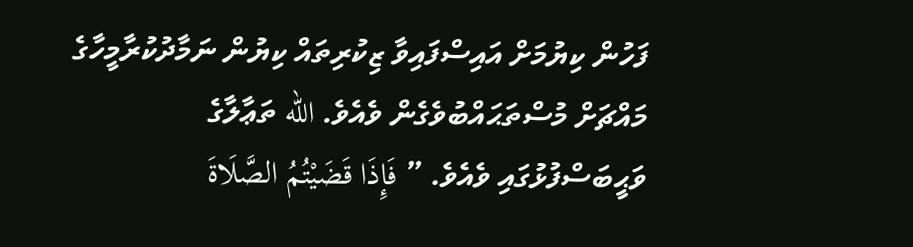ފަހުން ކިޔުމަށް އައިސްފައިވާ ޒިކުރިތައް ކިޔުން ނަމާދުކުރާމީހާގެ މައްޗަށް މުސްތަޙައްބުވެގެން ވެއެވެ. الله ތަޢާލާގެ ވަޙީބަސްފުޅުގައި ވެއެވެ. ” فَإِذَا قَضَيْتُمُ الصَّلَاةَ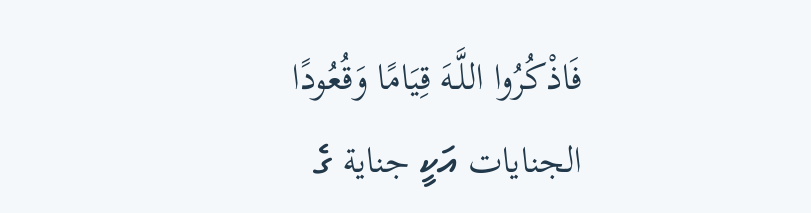فَاذْكُرُوا اللَّـهَ قِيَامًا وَقُعُودًا
الجنايات އަކީ جناية ގެ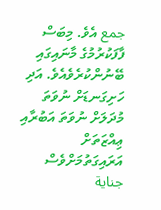جمع އެވެ. މިބަސް ފާފަކުރުމުގެ މާނައިގައި ބޭނުންކުރެވެއެވެ. އަދި ހަށިގަނޑަށް ނުވަތަ މުދަލަށް ނުވަތަ އަބުރާއި ޢިއްޒަތަށް އަރައިގަތުމަށްވެސް جناية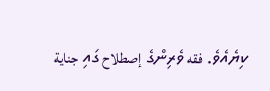ކިޔެއެވެ. فقه ވެރިންގެ إصطلاح ގައި جناية